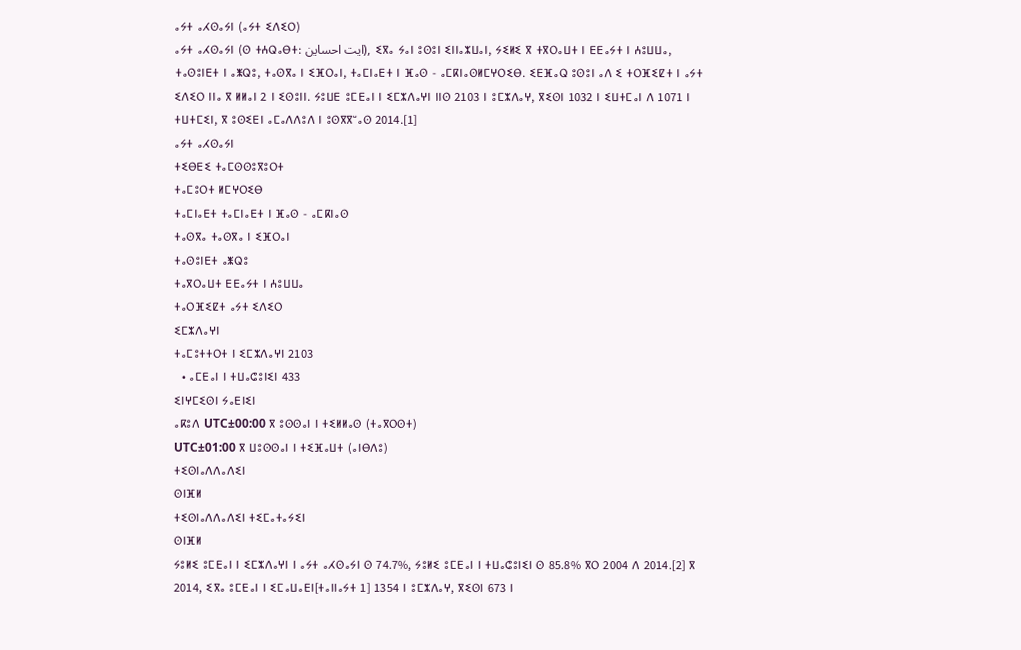ⴰⵢⵜ ⴰⵃⵙⴰⵢⵏ (ⴰⵢⵜ ⵉⴷⵉⵔ)
ⴰⵢⵜ ⴰⵃⵙⴰⵢⵏ (ⵙ ⵜⵄⵕⴰⴱⵜ: ايت احساين), ⵉⴳⴰ ⵢⴰⵏ ⵓⵙⵓⵏ ⵉⵏⵏⴰⵣⵡⴰⵏ, ⵢⵉⵍⵉ ⴳ ⵜⴳⵔⴰⵡⵜ ⵏ ⴹⴹⴰⵢⵜ ⵏ ⵄⵓⵡⵡⴰ, ⵜⴰⵙⵓⵏⴹⵜ ⵏ ⴰⵥⵕⵓ, ⵜⴰⵙⴳⴰ ⵏ ⵉⴼⵔⴰⵏ, ⵜⴰⵎⵏⴰⴹⵜ ⵏ ⴼⴰⵙ - ⴰⵎⴽⵏⴰⵙⵍⵎⵖⵔⵉⴱ. ⵉⴹⴼⴰⵕ ⵓⵙⵓⵏ ⴰⴷ ⵉ ⵜⵔⴼⵉⵇⵜ ⵏ ⴰⵢⵜ ⵉⴷⵉⵔ ⵏⵏⴰ ⴳ ⵍⵍⴰⵏ 2 ⵏ ⵉⵙⵓⵏⵏ. ⵢⵓⵡⴹ ⵓⵎⴹⴰⵏ ⵏ ⵉⵎⵣⴷⴰⵖⵏ ⵏⵏⵙ 2103 ⵏ ⵓⵎⵣⴷⴰⵖ, ⴳⵉⵙⵏ 1032 ⵏ ⵉⵡⵜⵎⴰⵏ ⴷ 1071 ⵏ ⵜⵡⵜⵎⵉⵏ, ⴳ ⵓⵙⵉⴹⵏ ⴰⵎⴰⴷⴷⵓⴷ ⵏ ⵓⵙⴳⴳⵯⴰⵙ 2014.[1]
ⴰⵢⵜ ⴰⵃⵙⴰⵢⵏ
ⵜⵉⴱⴹⵉ ⵜⴰⵎⵙⵙⵓⴳⵓⵔⵜ
ⵜⴰⵎⵓⵔⵜ ⵍⵎⵖⵔⵉⴱ
ⵜⴰⵎⵏⴰⴹⵜ ⵜⴰⵎⵏⴰⴹⵜ ⵏ ⴼⴰⵙ - ⴰⵎⴽⵏⴰⵙ
ⵜⴰⵙⴳⴰ ⵜⴰⵙⴳⴰ ⵏ ⵉⴼⵔⴰⵏ
ⵜⴰⵙⵓⵏⴹⵜ ⴰⵥⵕⵓ
ⵜⴰⴳⵔⴰⵡⵜ ⴹⴹⴰⵢⵜ ⵏ ⵄⵓⵡⵡⴰ
ⵜⴰⵔⴼⵉⵇⵜ ⴰⵢⵜ ⵉⴷⵉⵔ
ⵉⵎⵣⴷⴰⵖⵏ
ⵜⴰⵎⵓⵜⵜⵔⵜ ⵏ ⵉⵎⵣⴷⴰⵖⵏ 2103
  • ⴰⵎⴹⴰⵏ ⵏ ⵜⵡⴰⵛⵓⵏⵉⵏ 433
ⵉⵏⵖⵎⵉⵙⵏ ⵢⴰⴹⵏⵉⵏ
ⴰⴽⵓⴷ UTC±00:00 ⴳ ⵓⵙⵙⴰⵏ ⵏ ⵜⵉⵍⵍⴰⵙ (ⵜⴰⴳⵔⵙⵜ)
UTC±01:00 ⴳ ⵡⵓⵙⵙⴰⵏ ⵏ ⵜⵉⴼⴰⵡⵜ (ⴰⵏⴱⴷⵓ)
ⵜⵉⵙⵏⴰⴷⴷⴰⴷⵉⵏ
ⵙⵏⴼⵍ
ⵜⵉⵙⵏⴰⴷⴷⴰⴷⵉⵏ ⵜⵉⵎⴰⵜⴰⵢⵉⵏ
ⵙⵏⴼⵍ
ⵢⵓⵍⵉ ⵓⵎⴹⴰⵏ ⵏ ⵉⵎⵣⴷⴰⵖⵏ ⵏ ⴰⵢⵜ ⴰⵃⵙⴰⵢⵏ ⵙ 74.7%, ⵢⵓⵍⵉ ⵓⵎⴹⴰⵏ ⵏ ⵜⵡⴰⵛⵓⵏⵉⵏ ⵙ 85.8% ⴳⵔ 2004 ⴷ 2014.[2] ⴳ 2014, ⵉⴳⴰ ⵓⵎⴹⴰⵏ ⵏ ⵉⵎⴰⵡⴰⴹⵏ[ⵜⴰⵏⵏⴰⵢⵜ 1] 1354 ⵏ ⵓⵎⵣⴷⴰⵖ, ⴳⵉⵙⵏ 673 ⵏ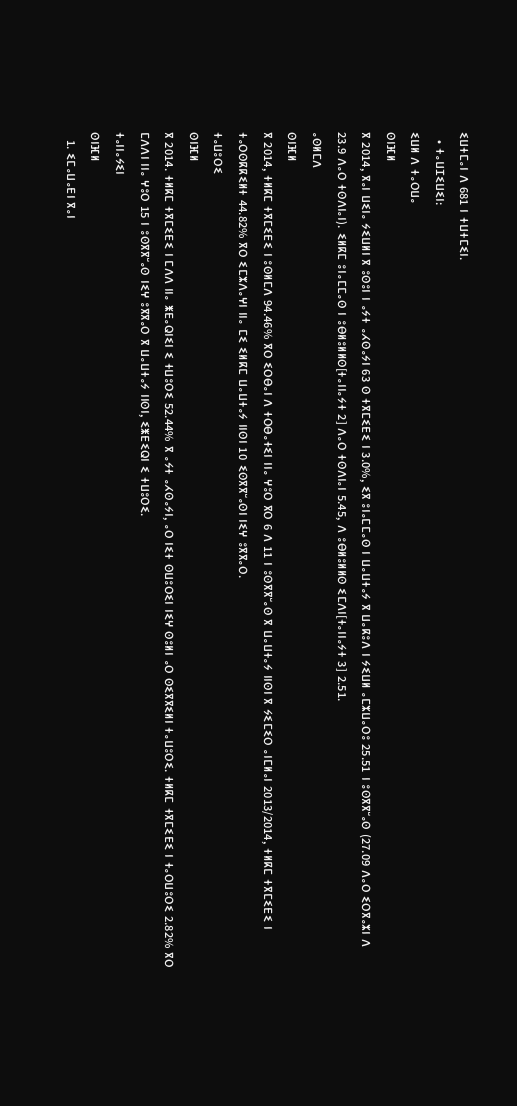ⵉⵡⵜⵎⴰⵏ ⴷ 681 ⵏ ⵜⵡⵜⵎⵉⵏ.
  • ⵜⴰⵡⵊⵉⵡⵉⵏ:
ⵉⵡⵍ ⴷ ⵜⴰⵔⵡⴰ
ⵙⵏⴼⵍ
ⴳ 2014, ⴳⴰⵏ ⵡⵉⵏⴰ ⵢⵉⵡⵍⵏ ⴳ ⵓⵙⵓⵏ ⵏ ⴰⵢⵜ ⴰⵃⵙⴰⵢⵏ 63 ⵙ ⵜⴳⵎⵉⴹⵉ ⵏ 3.0%, ⵉⴳ ⵓⵏⴰⵎⵎⴰⵙ ⵏ ⵡⴰⵡⵜⴰⵢ ⴳ ⵡⴰⴽⵓⴷ ⵏ ⵢⵉⵡⵍ ⴰⵎⵣⵡⴰⵔⵓ 25.51 ⵏ ⵓⵙⴳⴳⵯⴰⵙ (27.09 ⴷⴰⵔ ⵉⵔⴳⴰⵣⵏ ⴷ 23.9 ⴷⴰⵔ ⵜⵙⴷⵏⴰⵏ). ⵉⵍⴽⵎ ⵓⵏⴰⵎⵎⴰⵙ ⵏ ⵓⴱⵍⵓⵍⵍⵙ[ⵜⴰⵏⵏⴰⵢⵜ 2] ⴷⴰⵔ ⵜⵙⴷⵏⴰⵏ 5.45, ⴷ ⵓⴱⵍⵓⵍⵍⵙ ⵉⵎⴷⵏ[ⵜⴰⵏⵏⴰⵢⵜ 3] 2.51.
ⴰⵙⵍⵎⴷ
ⵙⵏⴼⵍ
ⴳ 2014, ⵜⵍⴽⵎ ⵜⴳⵎⵉⴹⵉ ⵏ ⵓⵙⵍⵎⴷ 94.46% ⴳⵔ ⵉⵔⴱⴰⵏ ⴷ ⵜⵔⴱⴰⵜⵉⵏ ⵏⵏⴰ ⵖⵓⵔ ⴳⵔ 6 ⴷ 11 ⵏ ⵓⵙⴳⴳⵯⴰⵙ ⴳ ⵡⴰⵡⵜⴰⵢ ⵏⵏⵙⵏ ⴳ ⵢⵉⵎⵉⵔ ⴰⵏⵎⵍⴰⵏ 2013/2014, ⵜⵍⴽⵎ ⵜⴳⵎⵉⴹⵉ ⵏ ⵜⴰⵔⵙⴽⴽⵉⵍⵜ 44.82% ⴳⵔ ⵉⵎⵣⴷⴰⵖⵏ ⵏⵏⴰ ⵎⵉ ⵉⵍⴽⵎ ⵡⴰⵡⵜⴰⵢ ⵏⵏⵙⵏ 10 ⵉⵙⴳⴳⵯⴰⵙⵏ ⵏⵉⵖ ⵓⴳⴳⴰⵔ.
ⵜⴰⵡⵓⵔⵉ
ⵙⵏⴼⵍ
ⴳ 2014. ⵜⵍⴽⵎ ⵜⴳⵎⵉⴹⵉ ⵏ ⵎⴷⴷ ⵏⵏⴰ ⵥⴹⴰⵕⵏⵉⵏ ⵉ ⵜⵡⵓⵔⵉ 52.44% ⴳ ⴰⵢⵜ ⴰⵃⵙⴰⵢⵏ, ⴰⵔ ⵏⵉⵜ ⵙⵡⵓⵔⵉⵏ ⵏⵉⵖ ⵙⵓⵍⵏ ⴰⵔ ⵙⵉⴳⴳⵉⵍⵏ ⵜⴰⵡⵓⵔⵉ. ⵜⵍⴽⵎ ⵜⴳⵎⵉⴹⵉ ⵏ ⵜⴰⵔⵡⵓⵔⵉ 2.82% ⴳⵔ ⵎⴷⴷⵏ ⵏⵏⴰ ⵖⵓⵔ 15 ⵏ ⵓⵙⴳⴳⵯⴰⵙ ⵏⵉⵖ ⵓⴳⴳⴰⵔ ⴳ ⵡⴰⵡⵜⴰⵢ ⵏⵏⵙⵏ, ⵉⵥⴹⵉⵕⵏ ⵉ ⵜⵡⵓⵔⵉ.
ⵜⴰⵏⵏⴰⵢⵉⵏ
ⵙⵏⴼⵍ
  1. ⵉⵎⴰⵡⴰⴹⵏ ⴳⴰⵏ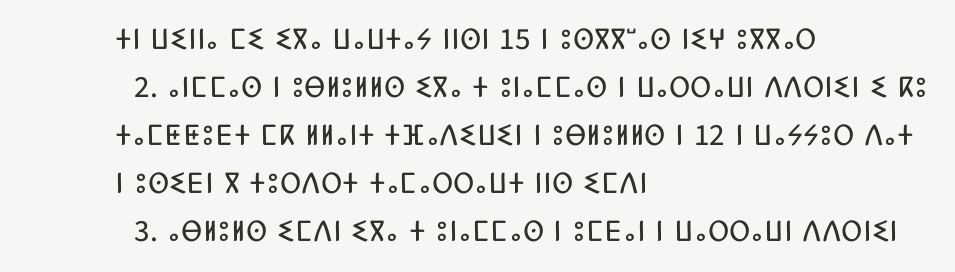ⵜⵏ ⵡⵉⵏⵏⴰ ⵎⵉ ⵉⴳⴰ ⵡⴰⵡⵜⴰⵢ ⵏⵏⵙⵏ 15 ⵏ ⵓⵙⴳⴳⵯⴰⵙ ⵏⵉⵖ ⵓⴳⴳⴰⵔ
  2. ⴰⵏⵎⵎⴰⵙ ⵏ ⵓⴱⵍⵓⵍⵍⵙ ⵉⴳⴰ ⵜ ⵓⵏⴰⵎⵎⴰⵙ ⵏ ⵡⴰⵔⵔⴰⵡⵏ ⴷⴷⵔⵏⵉⵏ ⵉ ⴽⵓ ⵜⴰⵎⵟⵟⵓⴹⵜ ⵎⴽ ⵍⵍⴰⵏⵜ ⵜⴼⴰⴷⵉⵡⵉⵏ ⵏ ⵓⴱⵍⵓⵍⵍⵙ ⵏ 12 ⵏ ⵡⴰⵢⵢⵓⵔ ⴷⴰⵜ ⵏ ⵓⵙⵉⴹⵏ ⴳ ⵜⵓⵔⴷⵔⵜ ⵜⴰⵎⴰⵔⵔⴰⵡⵜ ⵏⵏⵙ ⵉⵎⴷⵏ
  3. ⴰⴱⵍⵓⵍⵙ ⵉⵎⴷⵏ ⵉⴳⴰ ⵜ ⵓⵏⴰⵎⵎⴰⵙ ⵏ ⵓⵎⴹⴰⵏ ⵏ ⵡⴰⵔⵔⴰⵡⵏ ⴷⴷⵔⵏⵉⵏ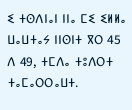ⵉ ⵜⵙⴷⵏⴰⵏ ⵏⵏⴰ ⵎⵉ ⵉⵍⵍⴰ ⵡⴰⵡⵜⴰⵢ ⵏⵏⵙⵏⵜ ⴳⵔ 45 ⴷ 49, ⵜⵎⴷⴰ ⵜⵓⴷⵔⵜ ⵜⴰⵎⴰⵔⵔⴰⵡⵜ.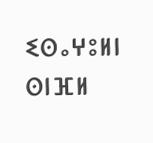ⵉⵙⴰⵖⵓⵍⵏ
ⵙⵏⴼⵍ